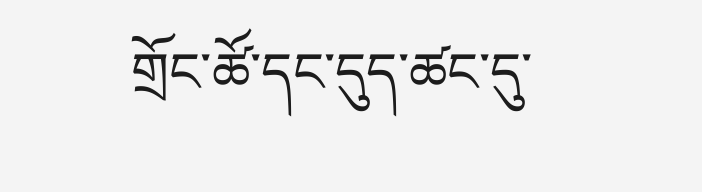གྲོང་ཚོ་དང་དུད་ཚང་དུ་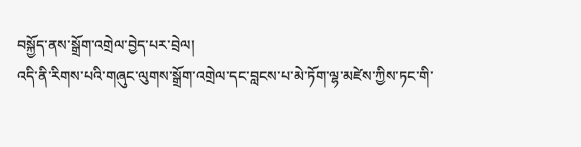བསྐྱོད་ནས་སྒྲོག་འགྲེལ་བྱེད་པར་བྲེལ།
འདི་ནི་རིགས་པའི་གཞུང་ལུགས་སྒྲོག་འགྲེལ་དང་བླངས་པ་མེ་ཏོག་ལྷ་མཛེས་ཀྱིས་ཏང་གི་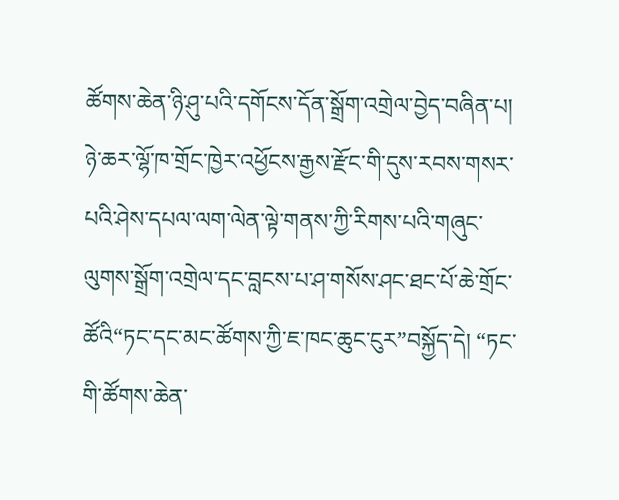ཚོགས་ཆེན་ཉི་ཤུ་པའི་དགོངས་དོན་སྒྲོག་འགྲེལ་བྱེད་བཞིན་པ།
ཉེ་ཆར་ལྷོ་ཁ་གྲོང་ཁྱེར་འཕྱོངས་རྒྱས་རྫོང་གི་དུས་རབས་གསར་པའི་ཤེས་དཔལ་ལག་ལེན་ལྟེ་གནས་ཀྱི་རིགས་པའི་གཞུང་ལུགས་སྒྲོག་འགྲེལ་དང་བླངས་པ་ཤ་གསོས་ཤང་ཐང་པོ་ཆེ་གྲོང་ཚོའི“ཏང་དང་མང་ཚོགས་ཀྱི་ཇ་ཁང་ཆུང་ངུར”བསྐྱོད་དེ། “ཏང་གི་ཚོགས་ཆེན་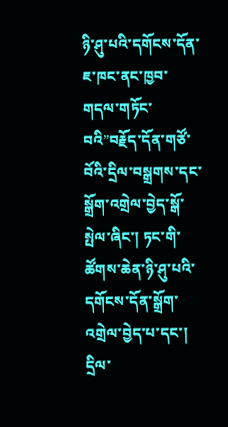ཉི་ཤུ་པའི་དགོངས་དོན་ཇ་ཁང་ནང་ཁྱབ་གདལ་གཏོང་བའི”བརྗོད་དོན་གཙོ་བོའི་དྲིལ་བསྒྲགས་དང་སྒྲོག་འགྲེལ་བྱེད་སྒོ་སྤེལ་ཞིང་། ཏང་གི་ཚོགས་ཆེན་ཉི་ཤུ་པའི་དགོངས་དོན་སྒྲོག་འགྲེལ་བྱེད་པ་དང་། དྲིལ་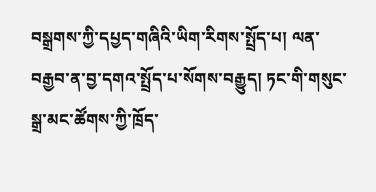བསྒྲགས་ཀྱི་དཔྱད་གཞིའི་ཡིག་རིགས་སྤྲོད་པ། ལན་བརྒྱབ་ན་བྱ་དགའ་སྤྲོད་པ་སོགས་བརྒྱུད། ཏང་གི་གསུང་སྒྲ་མང་ཚོགས་ཀྱི་ཁྲོད་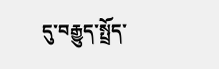དུ་བརྒྱུད་སྤྲོད་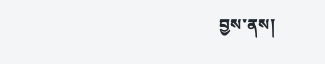བྱས་ནས།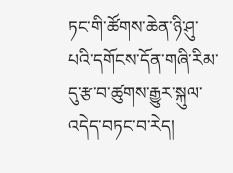ཏང་གི་ཚོགས་ཆེན་ཉི་ཤུ་པའི་དགོངས་དོན་གཞི་རིམ་དུ་རྩ་བ་ཚུགས་རྒྱུར་སྐུལ་འདེད་བཏང་བ་རེད།